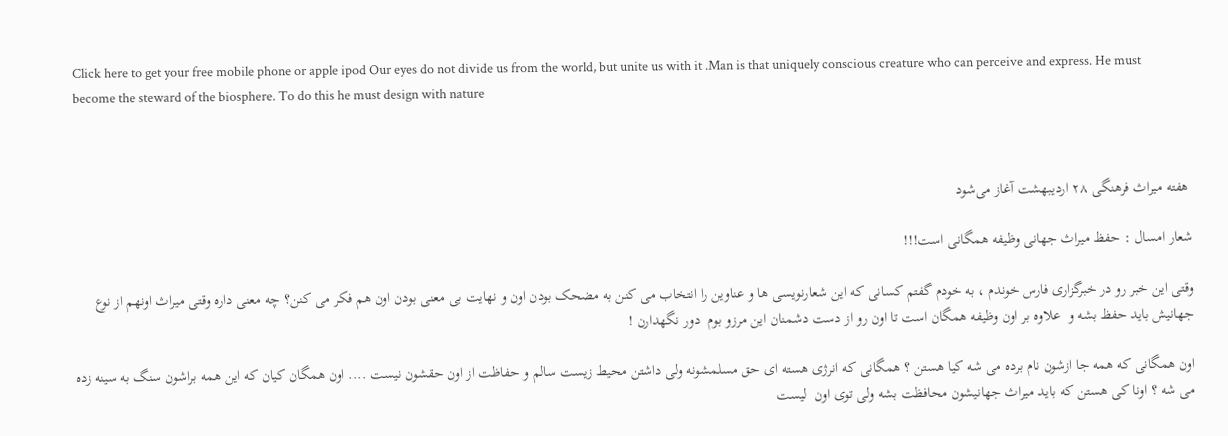Click here to get your free mobile phone or apple ipod Our eyes do not divide us from the world, but unite us with it .Man is that uniquely conscious creature who can perceive and express. He must become the steward of the biosphere. To do this he must design with nature



 هفته ميراث فرهنگی ۲۸ ارديبهشت آغاز می‌شود

شعار امسال : حفظ میراث جهانی وظیفه همگانی است!!!

وقتی این خبر رو در خبرگزاری فارس خوندم ، به خودم گفتم کسانی که این شعارنویسی ها و عناوین را انتخاب می کنن به مضحک بودن اون و نهایت بی معنی بودن اون هم فکر می کنن؟ چه معنی داره وقتی میراث اونهم از نوع جهانیش باید حفظ بشه و  علاوه بر اون وظیفه همگان است تا اون رو از دست دشمنان این مرزو بوم  دور نگهدارن !

اون همگانی که همه جا ازشون نام برده می شه کیا هستن ؟ همگانی که انرژی هسته ای حق مسلمشونه ولی داشتن محیط زیست سالم و حفاظت از اون حقشون نیست .... اون همگان کیان که این همه براشون سنگ به سینه زده می شه ؟ اونا کی هستن که باید میراث جهانیشون محافظت بشه ولی توی اون  لیست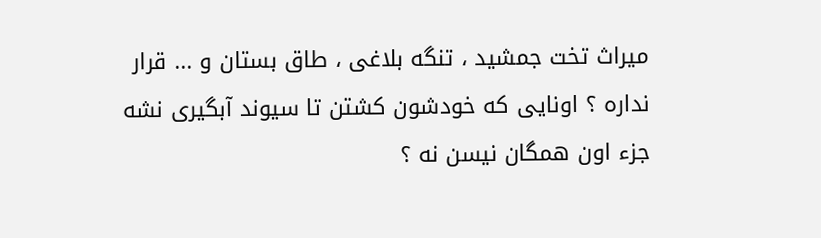میراث تخت جمشید ، تنگه بلاغی ، طاق بستان و ... قرار نداره ؟ اونایی که خودشون کشتن تا سیوند آبگیری نشه جزء اون همگان نیسن نه ؟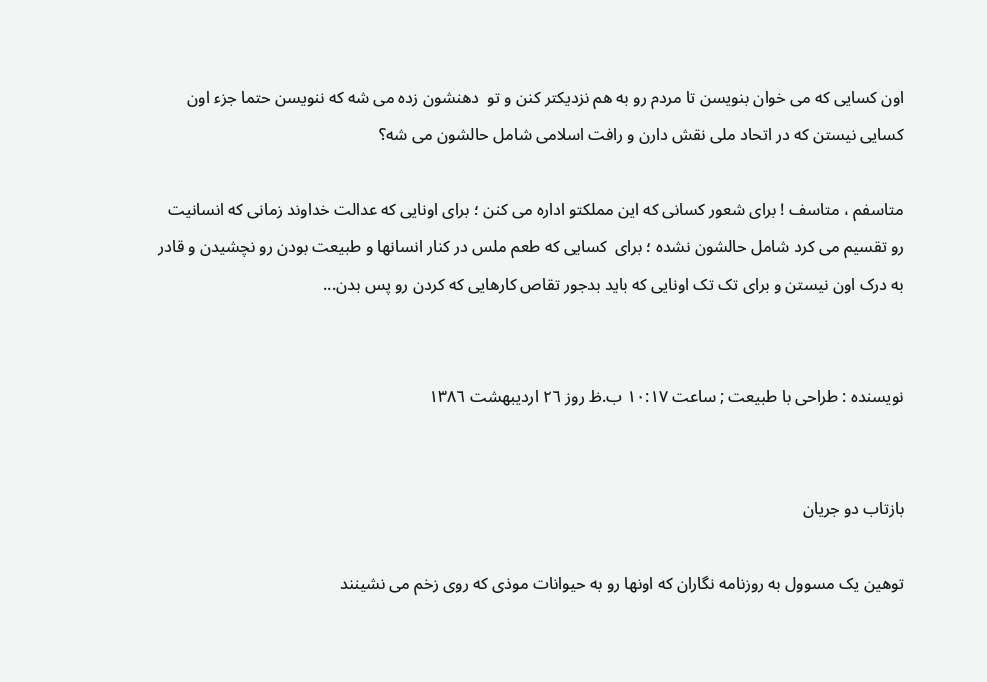اون کسایی که می خوان بنویسن تا مردم رو به هم نزدیکتر کنن و تو  دهنشون زده می شه که ننویسن حتما جزء اون کسایی نیستن که در اتحاد ملی نقش دارن و رافت اسلامی شامل حالشون می شه؟

متاسفم ، متاسف ! برای شعور کسانی که این مملکتو اداره می کنن ؛ برای اونایی که عدالت خداوند زمانی که انسانیت رو تقسیم می کرد شامل حالشون نشده ؛ برای  کسایی که طعم ملس در کنار انسانها و طبیعت بودن رو نچشیدن و قادر به درک اون نیستن و برای تک تک اونایی که باید بدجور تقاص کارهایی که کردن رو پس بدن...


نویسنده : طراحی با طبیعت ; ساعت ۱٠:۱٧ ب.ظ روز ٢٦ اردیبهشت ۱۳۸٦


بازتاب دو جریان

توهین یک مسوول به روزنامه نگاران که اونها رو به حیوانات موذ‌ی که روی زخم می نشینند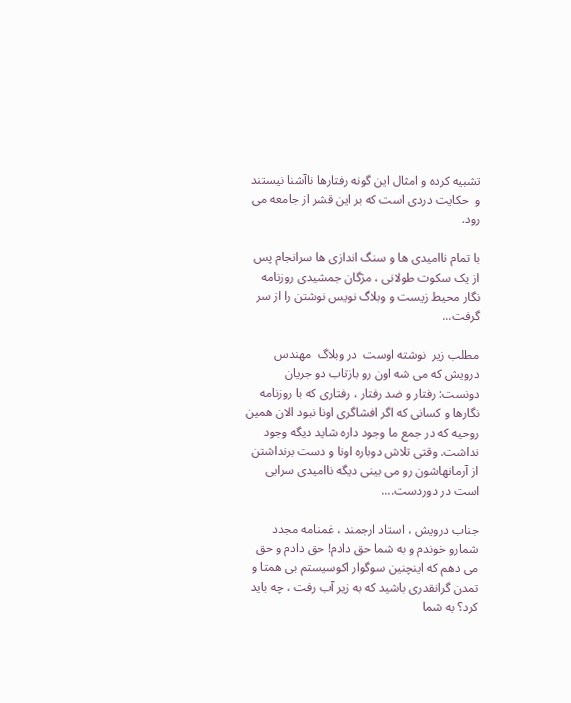تشبیه کرده و امثال این گونه رفتارها ناآشنا نیستند و  حکایت دردی است که بر این قشر از جامعه می رود.

با تمام ناامیدی ها و سنگ اندازی ها سرانجام پس از یک سکوت طولانی ، مژگان جمشیدی روزنامه نگار محیط زیست و وبلاگ نویس نوشتن را از سر گرفت...

مطلب زیر  نوشته اوست  در وبلاگ  مهندس درویش که می شه اون رو بازتاب دو جریان دونست: رفتار و ضد رفتار ، رفتاری که با روزنامه نگارها و کسانی که اگر افشاگری اونا نبود الان همین روحیه که در جمع ما وجود داره شاید دیگه وجود نداشت. وقتی تلاش دوباره اونا و دست برنداشتن از آرمانهاشون رو می بینی دیگه ناامیدی سرابی است در دوردست....

جناب درویش ، استاد ارجمند ، غمنامه مجدد شمارو خوندم و به شما حق دادم! حق دادم و حق می دهم که اینچنین سوگوار اکوسیستم بی همتا و تمدن گرانقدری باشید که به زیر آب رفت ، چه باید کرد؟ به شما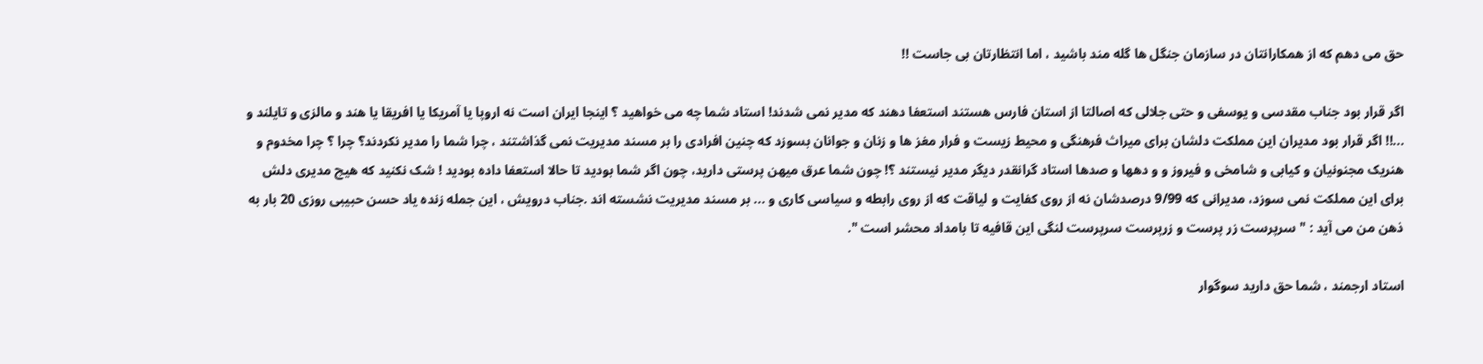حق می دهم که از همکارانتان در سازمان جنگل ها گله مند باشید ، اما انتظارتان بی جاست !!

اگر قرار بود جناب مقدسی و یوسفی و حتی جلالی که اصالتا از استان فارس هستند استعفا دهند که مدیر نمی شدند! استاد شما چه می خواهید ؟ اینجا ایران است نه اروپا یا آمریکا یا افریقا یا هند و مالزی و تایلند و ...!! اگر قرار بود مدیران این مملکت دلشان برای میراث فرهنگی و محیط زیست و فرار مغز ها و زنان و جوانان بسوزد که چنین افرادی را بر مسند مدیریت نمی گذاشتند ، چرا شما را مدیر نکردند؟ چرا ؟ چرا مخدوم و هنریک مجنونیان و کیابی و شامخی و فیروز و و دهها و صدها استاد گرانقدر دیگر مدیر نیستند ؟! چون شما عرق میهن پرستی دارید، چون اگر شما بودید تا حالا استعفا داده بودید ! شک نکنید که هیچ مدیری دلش برای این مملکت نمی سوزد، مدیرانی که 9/99 درصدشان نه از روی کفایت و لیاقت که از روی رابطه و سیاسی کاری و ... بر مسند مدیریت نشسته اند .جناب درویش ، این جمله زنده یاد حسن حبیبی روزی 20 بار به ذهن من می آید : "سرپرست زر پرست و زرپرست سرپرست لنگی این قافیه تا بامداد محشر است ".

استاد ارجمند ، شما حق دارید سوگوار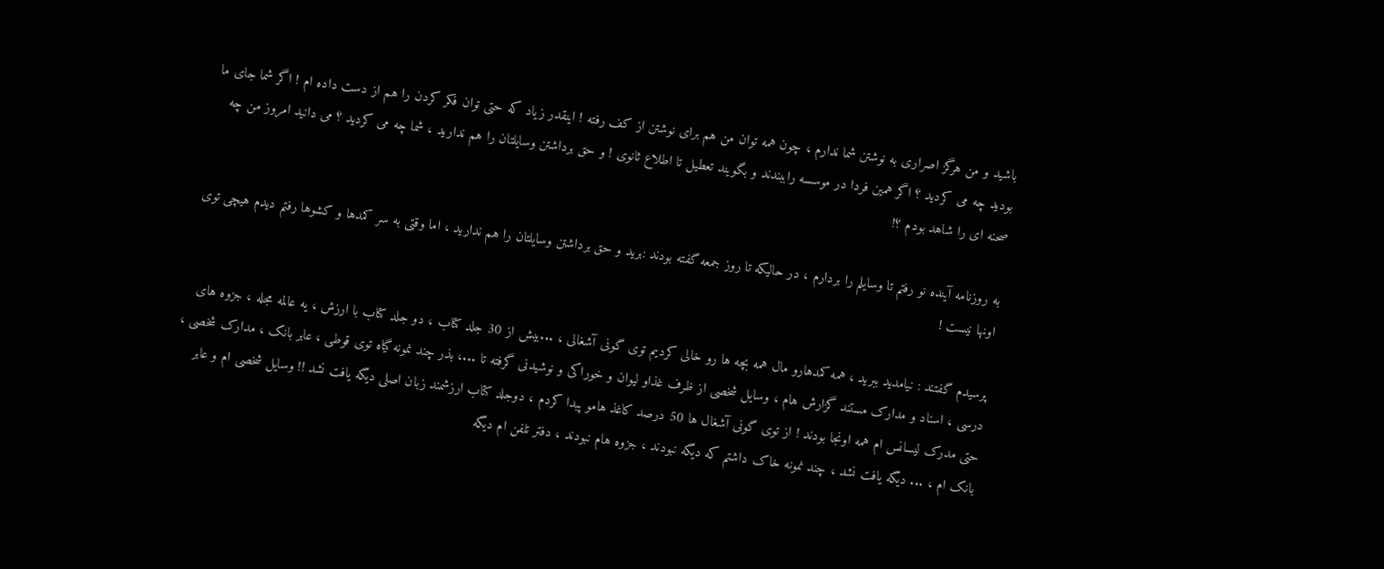باشید و من هرگز اصراری به نوشتن شما ندارم ، چون همه توان من هم برای نوشتن از کف رفته ! اینقدر زیاد که حتی توان فکر کردن را هم از دست داده ام ! اگر شما جای ما بودید چه می کردید ؟ اگر همین فردا در موسسه راببندند و بگویند تعطیل تا اطلاع ثانوی ! و حق برداشتن وسایلتان را هم ندارید ، شما چه می کردید ؟ می دانید امروز من چه صحنه ای را شاهد بودم ؟!

به روزنامه آینده نو رفتم تا وسایلم را بردارم ، در حالیکه تا روز جمعه گفته بودند :برید و حق برداشتن وسایلتان را هم ندارید ، اما وقتی به سر کمدها و کشوها رفتم دیدم هیچی توی اونها نیست !

پرسیدم گفتند : نیامدید ببرید ، همه کمدهارو مال همه بچه ها رو خالی کردیم توی گونی آشغالی ، ...بیش از 30 جلد کتاب ، دو جلد کتاب با ارزش ، یه عالمه مجله ، جزوه های درسی ، اسناد و مدارک مستند گزارش هام ، وسایل شخصی از ظرف غذاو لیوان و خوراکی و نوشیدنی گرفته تا ...، بذر چند نمونه گیاه توی قوطی ، عابر بانک ، مدارک شخصی ، حتی مدرک لیسانس ام همه اونجا بودند ! از توی گونی آشغال ها 50 درصد کاغذ هامو پبدا کردم ، دوجلد کتاب ارزشمند زبان اصلی دیگه یافت نشد !! وسایل شخصی ام و عابر بانک ام ، ... دیگه یافت نشد ، چند نمونه خاک داشتم که دیگه نبودند ، جزوه هام نبودند ، دفتر تلفن ام دیگه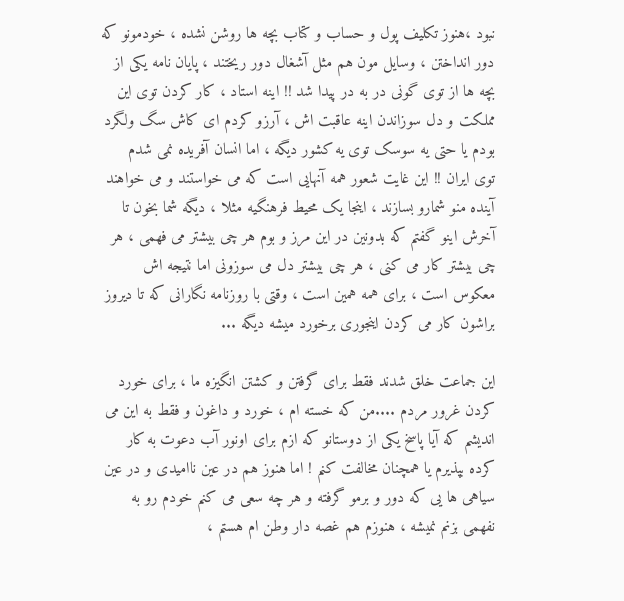نبود ،هنوز تکلیف پول و حساب و کتاب بچه ها روشن نشده ، خودمونو که دور انداختن ، وسایل مون هم مثل آشغال دور ریختند ، پایان نامه یکی از بچه ها از توی گونی در به در پیدا شد !! اینه استاد ، کار کردن توی این مملکت و دل سوزاندن اینه عاقبت اش ، آرزو کردم ای کاش سگ ولگرد بودم یا حتی یه سوسک توی یه کشور دیگه ، اما انسان آفریده نمی شدم توی ایران !! این غایت شعور همه آنهایی است که می خواستند و می خواهند آینده منو شمارو بسازند ، اینجا یک محیط فرهنگیه مثلا ، دیگه شما بخون تا آخرش اینو گفتم که بدونین در این مرز و بوم هر چی بیشتر می فهمی ، هر چی بیشتر کار می کنی ، هر چی بیشتر دل می سوزونی اما نتیجه اش معکوس است ، برای همه همین است ، وقتی با روزنامه نگارانی که تا دیروز براشون کار می کردن اینجوری برخورد میشه دیگه ...

این جماعت خلق شدند فقط برای گرفتن و کشتن انگیزه ما ، برای خورد کردن غرور مردم ....من که خسته ام ، خورد و داغون و فقط به این می اندیشم که آیا پاسخ یکی از دوستانو که ازم برای اونور آب دعوت به کار کرده بپذیرم یا همچنان مخالفت کنم ! اما هنوز هم در عین ناامیدی و در عین سیاهی ها یی که دور و برمو گرفته و هر چه سعی می کنم خودم رو به نفهمی بزنم نمیشه ، هنوزم هم غصه دار وطن ام هستم ،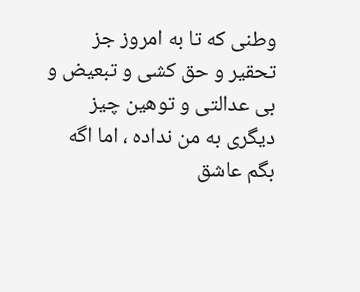وطنی که تا به امروز جز تحقیر و حق کشی و تبعیض و بی عدالتی و توهین چیز دیگری به من نداده ، اما اگه بگم عاشق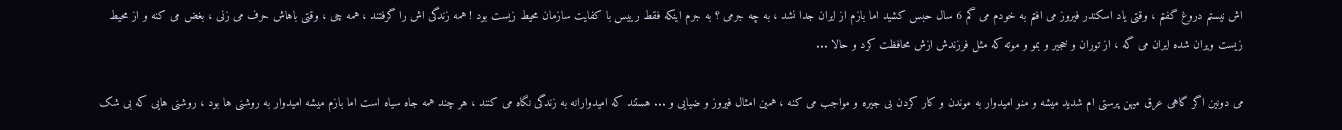اش نیستم دروغ گفتم ، وقتی یاد اسکندر فیروز می افتم به خودم می گم 6 سال حبس کشید اما بازم از ایران جدا نشد ، به چه جرمی ؟ به جرم اینکه فقط رییس با کفایت سازمان محیط زیست بود ! همه زندگی اش را گرفتند ، همه چی ، وقتی باهاش حرف می زنی ، بغض می کنه و از محیط زیست ویران شده ایران می گه ، از توران و خجیر و بمو و موته که مثل فرزندش ازش محافظت کرد و حالا ...

می دونین اگر گاهی عرق میهن پرستی ام شدید میشه و منو امیدوار به موندن و کار کردن بی جیره و مواجب می کنه ، همین امثال فیروز و ضیایی و ... هستند که امیدوارانه به زندگی نگاه می کنند ، هر چند همه جاه سیاه است اما بازم میشه امیدوار به روشنی ها بود ، روشنی هایی که بی شک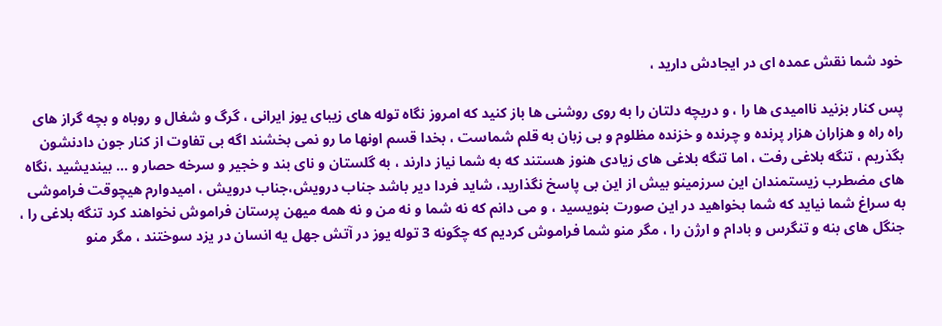خود شما نقش عمده ای در ایجادش دارید ،

پس کنار بزنید ناامیدی ها را ، و دریچه دلتان را به روی روشنی ها باز کنید که امروز نگاه توله های زیبای یوز ایرانی ، گرگ و شغال و روباه و بچه گراز های راه راه و هزاران هزار پرنده و چرنده و خزنده مظلوم و بی زبان به قلم شماست ، بخدا قسم اونها ما رو نمی بخشند اگه بی تفاوت از کنار جون دادنشون بگذریم ، تنگه بلاغی رفت ، اما تنگه بلاغی های زیادی هنوز هستند که به شما نیاز دارند ، به گلستان و نای بند و خجیر و سرخه حصار و ... بیندیشید ،نگاه های مضطرب زیستمندان این سرزمینو بیش از این بی پاسخ نگذارید، شاید فردا دیر باشد جناب درویش،جناب درویش ، امیدوارم هیچوقت فراموشی به سراغ شما نیاید که شما بخواهید در این صورت بنویسید ، و می دانم که نه شما و نه من و نه همه میهن پرستان فراموش نخواهند کرد تنگه بلاغی را ، جنگل های بنه و تنگرس و بادام و ارژن را ، مگر منو شما فراموش کردیم که چگونه 3 توله یوز در آتش جهل یه انسان در یزد سوختند ، مگر منو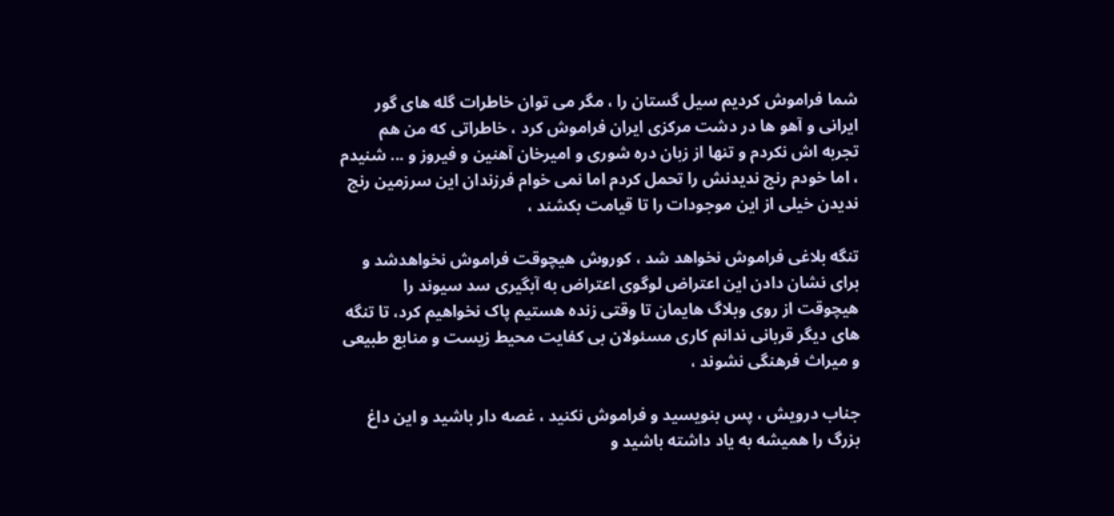شما فراموش کردیم سیل گستان را ، مگر می توان خاطرات گله های گور ایرانی و آهو ها در دشت مرکزی ایران فراموش کرد ، خاطراتی که من هم تجربه اش نکردم و تنها از زبان دره شوری و امیرخان آهنین و فیروز و ... شنیدم ، اما خودم رنج ندیدنش را تحمل کردم اما نمی خوام فرزندان این سرزمین رنج ندیدن خیلی از این موجودات را تا قیامت بکشند ،

تنگه بلاغی فراموش نخواهد شد ، کوروش هیچوقت فراموش نخواهدشد و برای نشان دادن این اعتراض لوگوی اعتراض به آبگیری سد سیوند را هیچوقت از روی وبلاگ هایمان تا وقتی زنده هستیم پاک نخواهیم کرد، تا تنگه های دیگر قربانی ندانم کاری مسئولان بی کفایت محیط زیست و منابع طبیعی و میراث فرهنگی نشوند ،

جناب درویش ، پس بنویسید و فراموش نکنید ، غصه دار باشید و این داغ بزرگ را همیشه به یاد داشته باشید و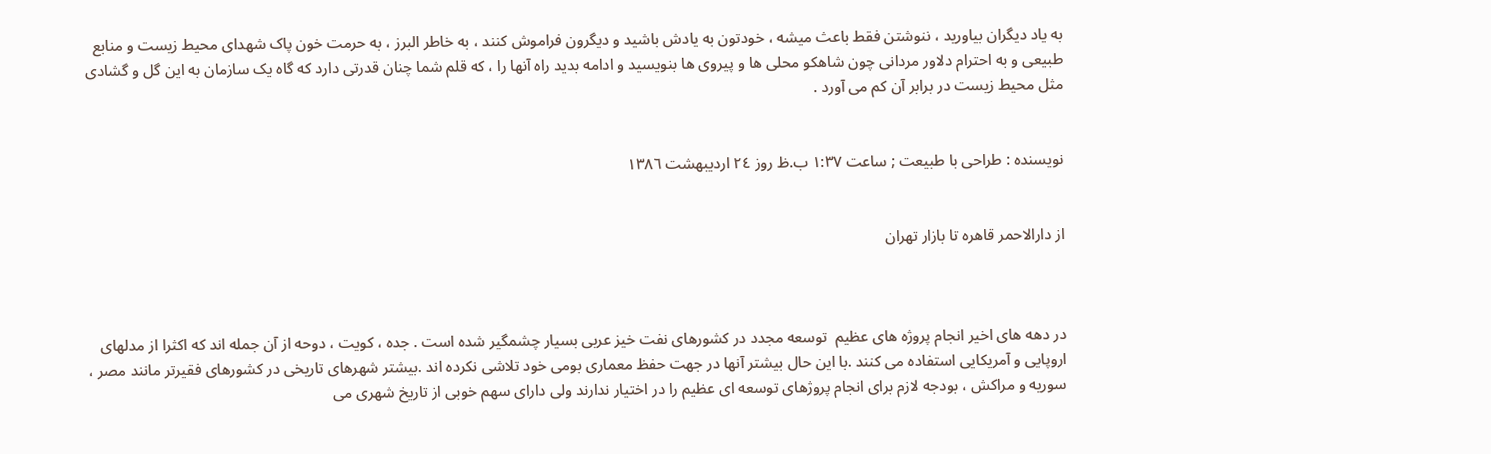به یاد دیگران بیاورید ، ننوشتن فقط باعث میشه ، خودتون به یادش باشید و دیگرون فراموش کنند ، به خاطر البرز ، به حرمت خون پاک شهدای محیط زیست و منابع طبیعی و به احترام دلاور مردانی چون شاهکو محلی ها و پیروی ها بنویسید و ادامه بدید راه آنها را ، که قلم شما چنان قدرتی دارد که گاه یک سازمان به این گل و گشادی مثل محیط زیست در برابر آن کم می آورد .


نویسنده : طراحی با طبیعت ; ساعت ۱:۳٧ ب.ظ روز ٢٤ اردیبهشت ۱۳۸٦


از دارالاحمر قاهره تا بازار تهران



در دهه های اخیر انجام پروژه های عظیم  توسعه مجدد در کشورهای نفت خیز عربی بسیار چشمگیر شده است . جده ، کویت ، دوحه از آن جمله اند که اکثرا از مدلهای اروپایی و آمریکایی استفاده می کنند .با این حال بیشتر آنها در جهت حفظ معماری بومی خود تلاشی نکرده اند .بیشتر شهرهای تاریخی در کشورهای فقیرتر مانند مصر ، سوریه و مراکش ، بودجه لازم برای انجام پروژهای توسعه ای عظیم را در اختیار ندارند ولی دارای سهم خوبی از تاریخ شهری می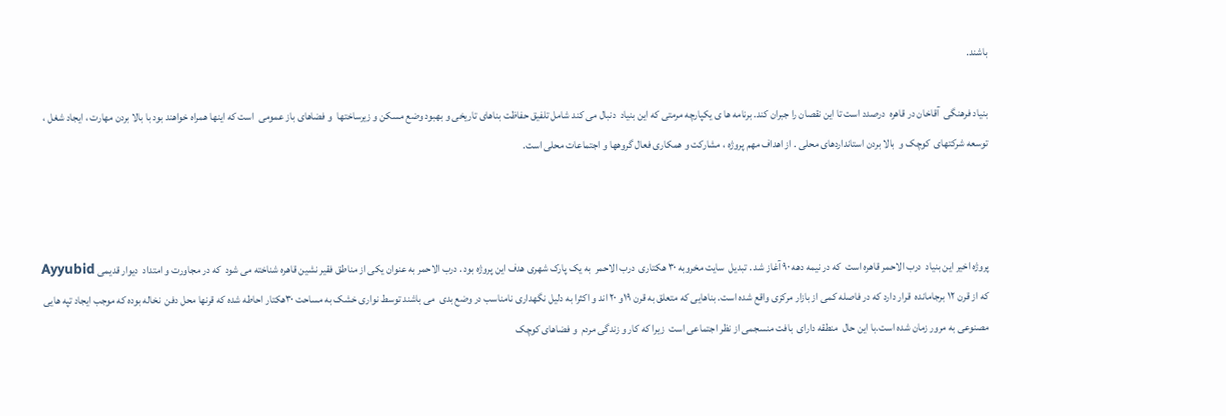باشند.

بنیاد فرهنگی  آقاخان در قاهره  درصدد است تا این نقصان را جبران کند. برنامه ها ی یکپارچه مرمتی که این بنیاد  دنبال می کند شامل تلفیق حفاظت بناهای تاریخی و بهبود وضع مسکن و زیرساختها  و فضاهای باز عمومی  است که اینها همراه خواهند بود با بالا بردن مهارت ، ایجاد شغل ، توسعه شرکتهای  کوچک و  بالا بردن استانداردهای محلی . از اهداف مهم پروژه ، مشارکت و همکاری فعال گروهها و اجتماعات محلی است.



پروژه اخیر این بنیاد  درب الاحمر قاهره است  که در نیمه دهه ۹۰ آغاز شد . تبدیل  سایت مخروبه ۳۰ هکتاری  درب الاحمر  به یک پارک شهری هدف این پروژه بود . درب الاحمر به عنوان یکی از مناطق فقیر نشین قاهره شناخته می شود  که در مجاورت و امتداد  دیوار قدیمی Ayyubid که از قرن ۱۲ برجامانده  قرار دارد که در فاصله کمی از بازار مرکزی واقع شده است. بناهایی که متعلق به قرن ۱۹و ۲۰ اند و اکثرا به دلیل نگهداری نامناسب در وضع بدی  می باشند توسط نواری خشک به مساحت ۳۰هکتار احاطه شده که قرنها محل دفن  نخاله بوده که موجب ایجاد تپه هایی مصنوعی به مرور زمان شده است.با این حال  منطقه دارای  بافت منسجمی از نظر اجتماعی است  زیرا که کار و زندگی مردم  و فضاهای کوچک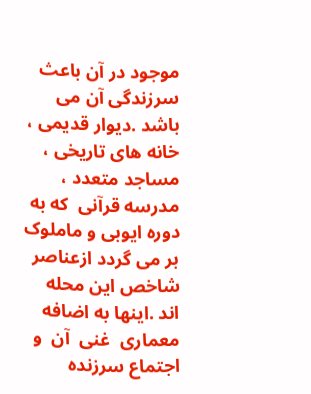موجود در آن باعث سرزندگی آن می باشد .دیوار قدیمی ، خانه های تاریخی ، مساجد متعدد ، مدرسه قرآنی  که به دوره ایوبی و ماملوک بر می گردد ازعناصر شاخص این محله اند .اینها به اضافه معماری  غنی  آن  و  اجتماع سرزنده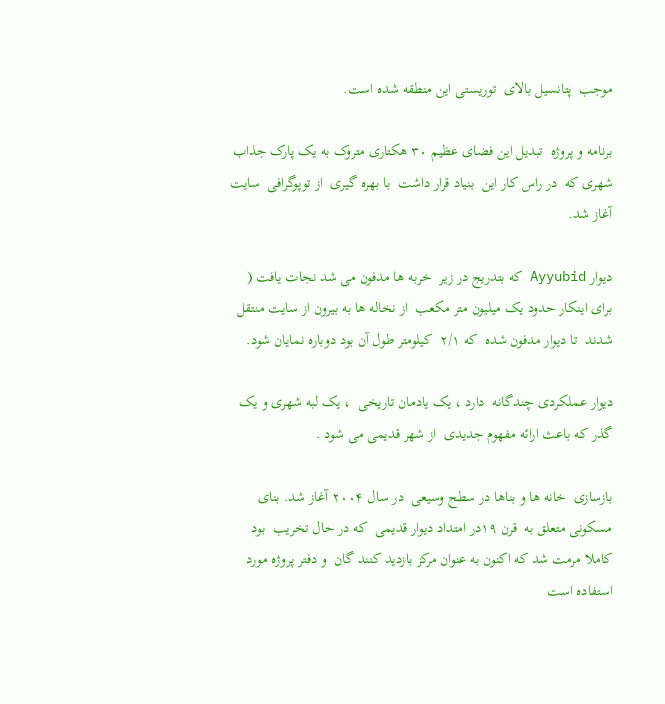موجب  پتانسیل بالای  توریستی این منطقه شده است.

برنامه و پروژه  تبدیل این فضای عظیم ۳۰ هکتاری متروک به یک پارک جذاب شهری که  در راس کار این  بنیاد قرار داشت  با بهره گیری  از توپوگرافی  سایت آغاز شد.

دیوار Ayyubid که بتدریج در زیر  خربه ها مدفون می شد نجات یافت ( برای اینکار حدود یک میلیون متر مکعب  از نخاله ها به بیرون از سایت منتقل  شدند  تا دیوار مدفون شده  که ۲/۱  کیلومتر طول آن بود دوباره نمایان شود.

دیوار عملکردی چندگانه  دارد ، یک یادمان تاریخی  ، یک لبه شهری و یک گذر که باعث ارائه مفهوم جدیدی  از شهر قدیمی می شود .

بازسازی  خانه ها و بناها در سطح وسیعی  در سال ۲۰۰۴ آغاز شد. بنای مسکونی متعلق به  قرن ۱۹در امتداد دیوار قدیمی  که در حال تخریب  بود کاملا مرمت شد که اکنون به عنوان مرکز بازدید کنند گان  و دفتر پروژه مورد استفاده است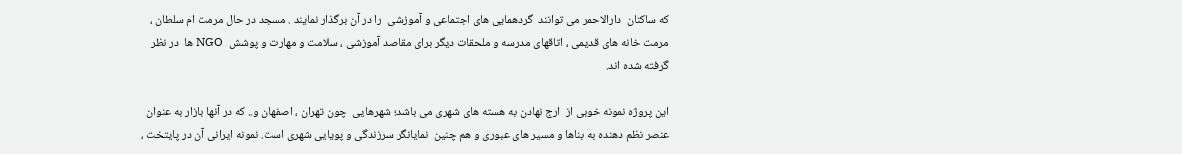که ساکنان  دارالاحمر می توانند  گردهمایی های اجتماعی و آموزشی  را در آن برگذار نمایند . مسجد در حال مرمت ام سلطان ، مرمت خانه های قدیمی ، اتاقهای مدرسه و ملحقات دیگر برای مقاصد آموزشی ، سلامت و مهارت و پوشش  NGO ها  در نظر گرفته شده اند.

این پروژه نمونه خوبی از  ارج نهادن به هسته های شهری می باشد؛ شهرهایی  چون تهران ، اصفهان و.. که در آنها بازار به عنوان  عنصر نظم دهنده به بناها و مسیر های عبوری و هم چنین  نمایانگر سرزندگی و پویایی شهری است. نمونه ایرانی آن در پایتخت ،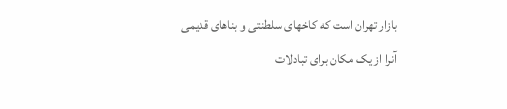بازار تهران است که کاخهای سلطنتی و بناهای قدیمی  آنرا از یک مکان برای تبادلات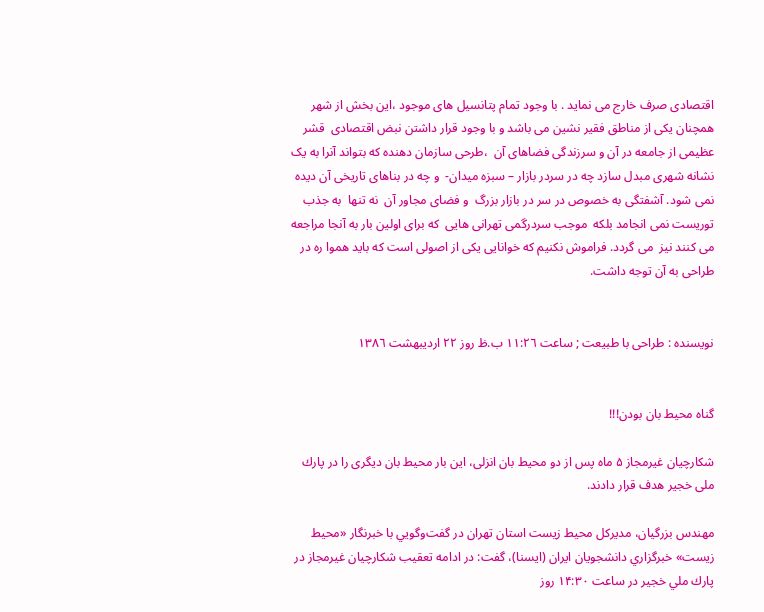اقتصادی صرف خارج می نماید . با وجود تمام پتانسیل های موجود ،این بخش از شهر همچنان یکی از مناطق فقیر نشین می باشد و با وجود قرار داشتن نبض اقتصادی  قشر عظیمی از جامعه در آن و سرزندگی فضاهای آن  ،طرحی سازمان دهنده که بتواند آنرا به یک نشانه شهری مبدل سازد چه در سردر بازار – سبزه میدان-  و چه در بناهای تاریخی آن دیده نمی شود. آشفتگی به خصوص در سر در بازار بزرگ  و فضای مجاور آن  نه تنها  به جذب توریست نمی انجامد بلکه  موجب سردرگمی تهرانی هایی  که برای اولین بار به آنجا مراجعه می کنند نیز  می گردد. فراموش نکنیم که خوانایی یکی از اصولی است که باید هموا ره در طراحی به آن توجه داشت.


نویسنده : طراحی با طبیعت ; ساعت ۱۱:٢٦ ب.ظ روز ٢٢ اردیبهشت ۱۳۸٦


گناه محيط بان بودن!!!

شكارچيان غيرمجاز ۵ ماه پس از دو محيط بان انزلی، اين بار محيط بان ديگری را در پارك ملی خجير هدف قرار دادند.

مهندس بزرگيان، مديركل محيط زيست استان تهران در گفت‌وگويي با خبرنگار «محيط زيست» خبرگزاري دانشجويان ايران (ايسنا)، گفت: در ادامه تعقيب شكارچيان غيرمجاز در پارك ملي خجير در ساعت ۱۴:۳۰ روز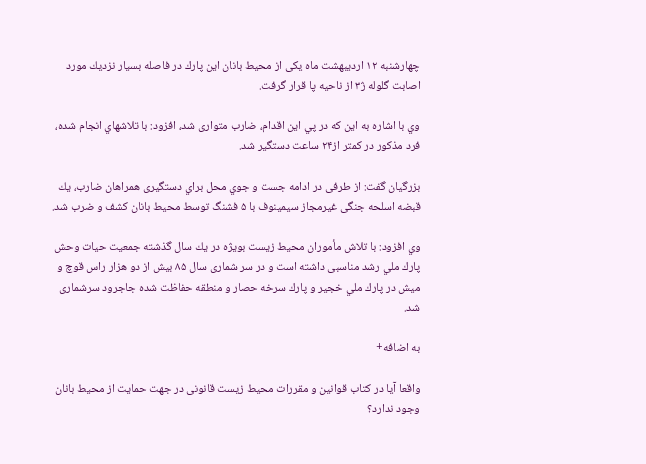چهارشنبه ۱۲ ارديبهشت ماه يكی از محيط بانان اين پارك در فاصله بسيار نزديك مورد اصابت گلوله ژ۳ از ناحيه پا قرار گرفت.

وي با اشاره به اين كه در پي اين اقدام، ضارب متواری شد، افزود: با تلاشهاي انجام شده، فرد مذكور در كمتر از۲۴ ساعت دستگير شد.

بزرگيان گفت: از طرفی در ادامه جست و جوي محل براي دستگيری همراهان ضارب، يك قبضه اسلحه جنگی غيرمجاز سيمينوف با ۵ فشنگ توسط محيط بانان كشف و ضرب شد.

وي افزود: با تلاش مأموران محيط زيست بويژه در يك سال گذشته جمعيت حيات وحش پارك ملي رشد مناسبی داشته است و در سر شماری سال ۸۵ بيش از دو هزار راس قوچ و ميش در پارك ملي خجير و پارك سرخه حصار و منطقه حفاظت شده جاجرود سرشماری شد.

به اضافه+

واقعا آیا در کتاب قوانین و مقررات محیط زیست قانونی در جهت حمایت از محیط بانان وجود ندارد؟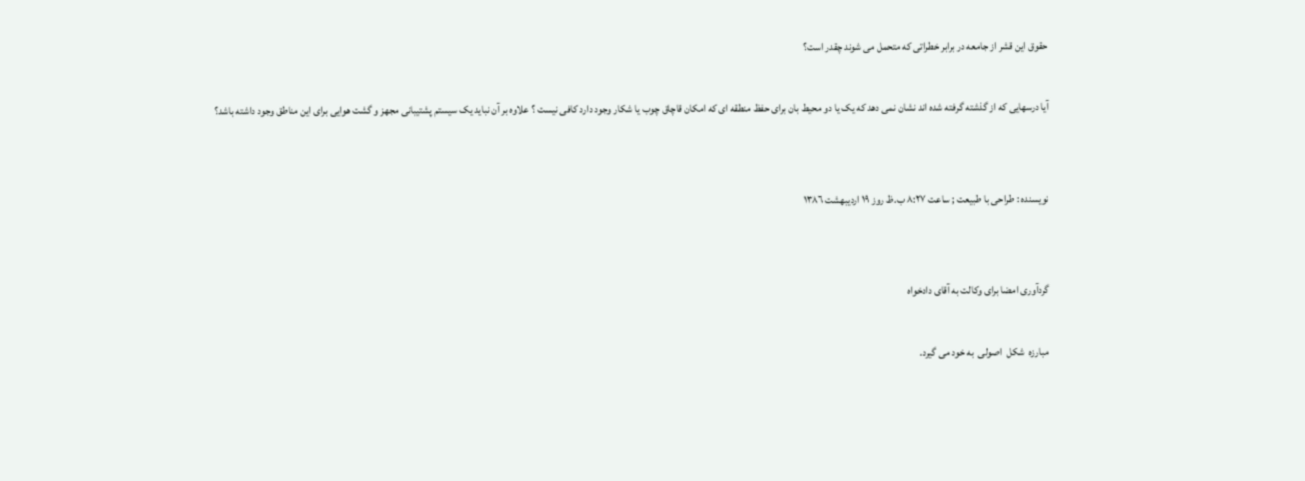حقوق این قشر از جامعه در برابر خطراتی که متحمل می شوند چقدر است؟

آیا درسهایی که از گذشته گرفته شده اند نشان نمی دهد که یک یا دو محیط بان برای حفظ منطقه ای که امکان قاچاق چوب یا شکار وجود دارد کافی نیست ؟ علاوه بر آن نباید یک سیستم پشتیبانی مجهز و گشت هوایی برای این مناطق وجود داشته باشد؟


نویسنده : طراحی با طبیعت ; ساعت ۸:٢٧ ب.ظ روز ۱٩ اردیبهشت ۱۳۸٦


گردآوری امضا برای وکالت به آقای دادخواه

مبارزه  شکل  اصولی  به خود می گیرد.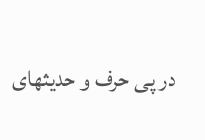در پی حرف و حدیثهای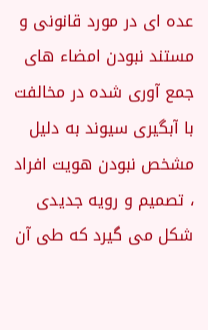عده ای در مورد قانونی و مستند نبودن امضاء های جمع آوری شده در مخالفت با آبگیری سیوند به دلیل مشخص نبودن هویت افراد ، تصمیم و رویه جدیدی شکل می گیرد که طی آن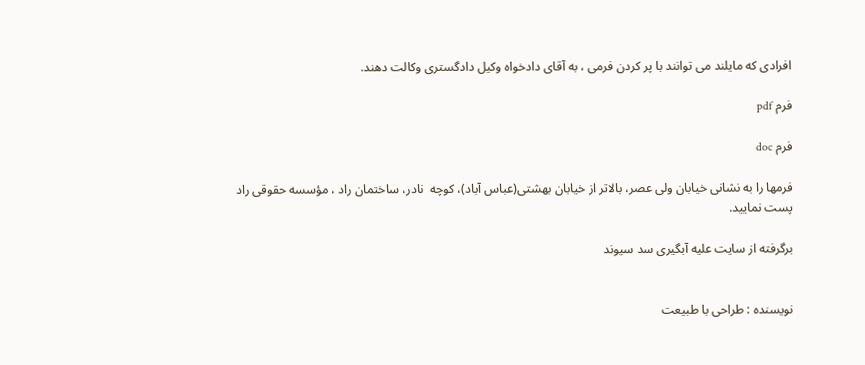افرادی که مایلند می توانند با پر کردن فرمی ، به آقای دادخواه وکیل دادگستری وکالت دهند.

فرم pdf

فرم doc

فرمها را به نشانی خیابان ولی عصر، بالاتر از خیابان بهشتی(عباس آباد)، کوچه  نادر، ساختمان راد ، مؤسسه حقوقی راد پست نمایید.

برگرفته از سایت علیه آبگیری سد سیوند


نویسنده : طراحی با طبیعت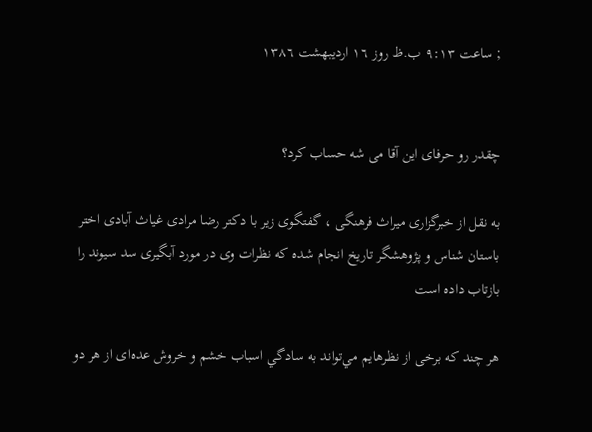; ساعت ٩:۱۳ ب.ظ روز ۱٦ اردیبهشت ۱۳۸٦


چقدر رو حرفای اين آقا می شه حساب کرد؟

به نقل از خبرگزاری میراث فرهنگی ، گفتگوی زیر با دكتر رضا مرادی غياث آبادی اختر باستان شناس و پژوهشگر تاريخ انجام شده که نظرات وی در مورد آبگیری سد سیوند را بازتاب داده است

هر چند که برخی از نظرهايم مي‌تواند به سادگي اسباب خشم و خروش عده‌ای از هر دو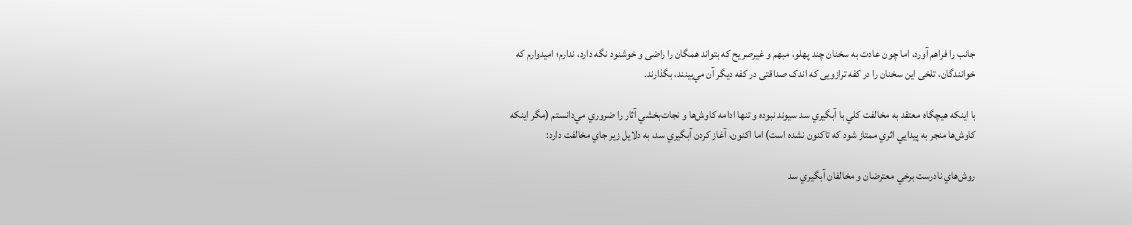جانب را فراهم آورد، اما چون عادت به سخنان چند پهلو، مبهم و غيرصريح که بتواند همگان را راضی و خوشنود نگه دارد، ندارم؛ اميدوارم که خوانندگان، تلخی اين سخنان را در کفه ترازويی که اندک صداقتی در کفه ديگر آن مي‌بينند، بگذارند.

با اينکه هيچگاه معتقد به مخالفت کلي با آبگيري سد سيوند نبوده‌ و تنها ادامه کاوش‌ها و نجات‌بخشي آثار را ضروري مي‌دانستم (مگر اينکه کاوش‌ها منجر به پيدايي اثري ممتاز شود که تاکنون نشده است) اما اکنون، آغاز کردن آبگيري سد، به دلايل زير جاي مخالفت دارد:

روش‌هاي نادرست برخي معترضان و مخالفان آبگيري سد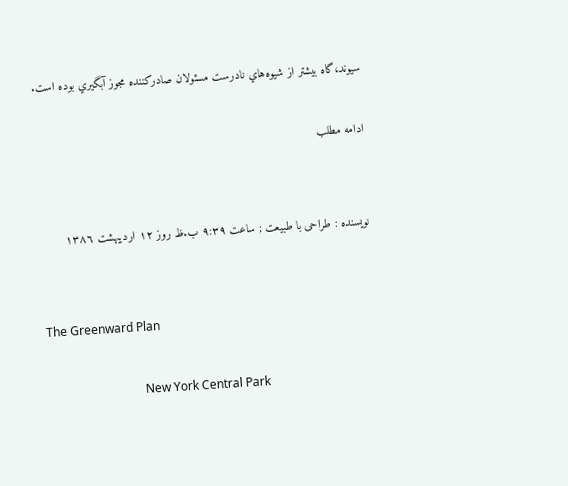سيوند،گاه بيشتر از شيوه‌هاي نادرست مسئولان صادرکننده مجوز آبگيري بوده است.

ادامه مطلب


نویسنده : طراحی با طبیعت ; ساعت ٩:۳٩ ب.ظ روز ۱٢ اردیبهشت ۱۳۸٦


The Greenward Plan

                                New York Central Park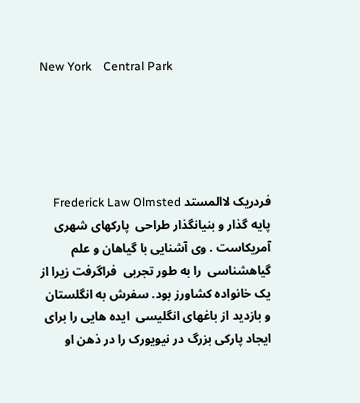New York    Central Park





فردریک لاالمستد Frederick Law Olmsted  پایه گذار و بنیانگذار طراحی  پارکهای شهری  آمریکاست . وی آشنایی با گیاهان و علم گیاهشناسی  را به طور تجربی  فراگرفت زیرا از یک خانواده کشاورز بود. سفرش به انگلستان   و بازدید از باغهای انگلیسی  ایده هایی را برای ایجاد پارکی بزرگ در نیویورک را در ذهن او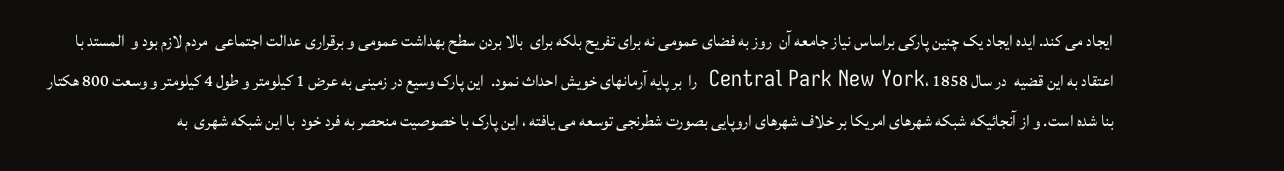ایجاد می کند. ایده ایجاد یک چنین پارکی براساس نیاز جامعه آن  روز به فضای عمومی نه برای تفریح بلکه برای  بالا بردن سطح بهداشت عمومی و برقراری عدالت اجتماعی  مردم لازم بود و  المستد با اعتقاد به این قضیه  در سال 1858 ،Central Park New York  را  بر پایه آرمانهای خویش احداث نمود.  این پارک وسیع در زمینی به عرض 1 کیلومتر و طول 4 کیلومتر و وسعت 800 هکتار بنا شده است. و از آنجائیکه شبکه شهرهای امریکا بر خلاف شهرهای اروپایی بصورت شطرنجی توسعه می یافته ، این پارک با خصوصیت منحصر به فرد خود  با این شبکه شهری  به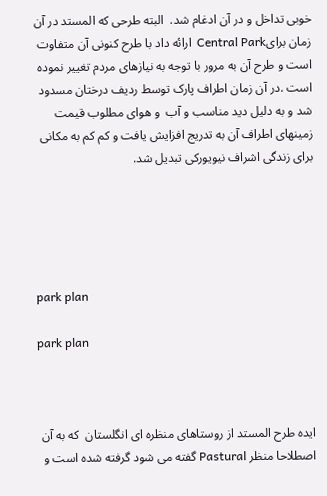خوبی تداخل و در آن ادغام شد.  البته طرحی که المستد در آن  زمان برایCentral Park  ارائه داد با طرح کنونی آن متفاوت است و طرح آن به مرور با توجه به نیازهای مردم تغییر نموده است .در آن زمان اطراف پارک توسط ردیف درختان مسدود شد و به دلیل دید مناسب و آب  و هوای مطلوب قیمت زمینهای اطراف آن به تدریج افزایش یافت و کم کم به مکانی برای زندگی اشراف نیویورکی تبدیل شد.





park plan

park plan



ایده طرح المستد از روستاهای منظره ای انگلستان  که به آن اصطلاحا منظر Pastural گفته می شود گرفته شده است و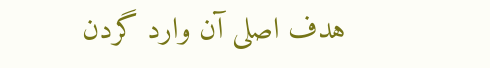هدف اصلی آن وارد گردن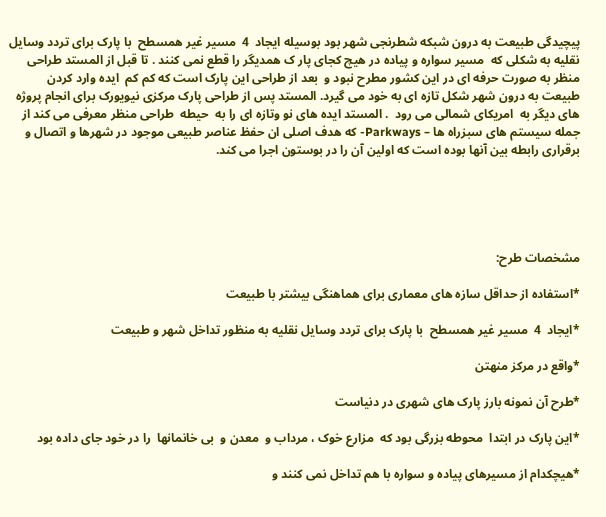پیچیدگی طبیعت به درون شبکه شطرنجی شهر بود بوسیله ایجاد  4  مسیر غیر همسطح  با پارک برای تردد وسایل نقلیه به شکلی که  مسیر سواره و پیاده در هیچ کجای پار ک همدیگر را قطع نمی کنند . تا قبل از المستد طراحی منظر به صورت حرفه ای در این کشور مطرح نبود و  بعد از طراحی این پارک است که کم کم  ایده وارد کردن طبیعت به درون شهر شکل تازه ای به خود می گیرد. المستد پس از طراحی پارک مرکزی نیویورک برای انجام پروژه های دیگر به  امریکای شمالی می رود  . المستد ایده های نو وتازه ای را به  حیطه  طراحی منظر معرفی می کند از جمله سیستم های سبزراه ها – Parkways- که هدف اصلی ان حفظ عناصر طبیعی موجود در شهرها و اتصال و برقراری رابطه بین آنها بوده است که اولین آن را در بوستون اجرا می کند.





مشخصات طرح:

*استفاده از حداقل سازه های معماری برای هماهنگی بیشتر با طبیعت

*ایجاد  4  مسیر غیر همسطح  با پارک برای تردد وسایل نقلیه به منظور تداخل شهر و طبیعت

*واقع در مرکز منهتن

*طرح آن نمونه بارز پارک های شهری در دنیاست

*این پارک در ابتدا  محوطه بزرگی بود که  مزارع خوک ، مرداب و  معدن و  بی خانمانها  را در خود جای داده بود

*هیچکدام از مسیرهای پیاده و سواره با هم تداخل نمی کنند و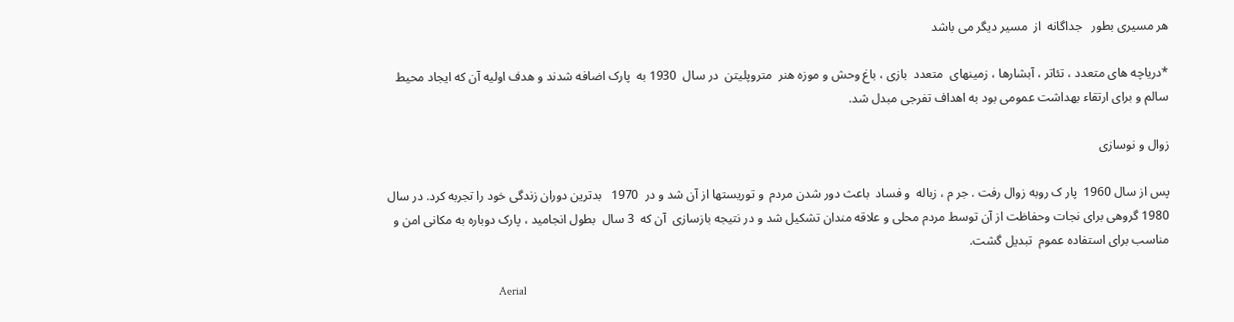هر مسیری بطور   جداگانه  از  مسیر دیگر می باشد

*دریاچه های متعدد ، تئاتر ، آبشارها ، زمینهای  متعدد  بازی ، باغ وحش و موزه هنر  متروپلیتن  در سال  1930 به  پارک اضافه شدند و هدف اولیه آن که ایجاد محیط سالم و برای ارتقاء بهداشت عمومی بود به اهداف تفرجی مبدل شد.

زوال و نوسازی

پس از سال 1960  پار ک روبه زوال رفت . جر م ، زباله  و فساد  باعث دور شدن مردم  و توریستها از آن شد و در  1970   بدترین دوران زندگی خود را تجربه کرد. در سال 1980 گروهی برای نجات وحفاظت از آن توسط مردم محلی و علاقه مندان تشکیل شد و در نتیجه بازسازی  آن که  3 سال  بطول انجامید ، پارک دوباره به مکانی امن و مناسب برای استفاده عموم  تبدیل گشت.

                                     Aerial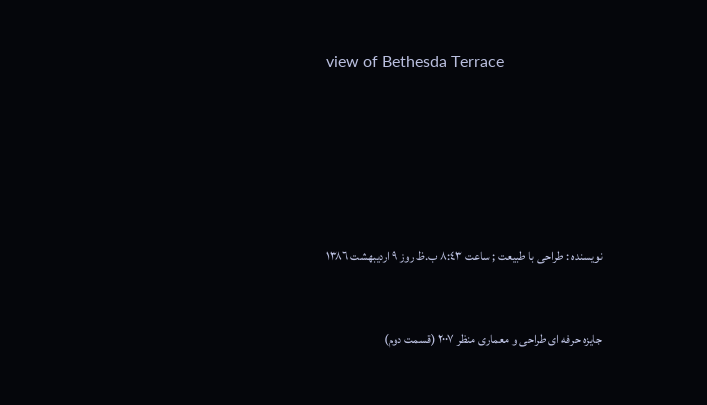view of Bethesda Terrace






نویسنده : طراحی با طبیعت ; ساعت ۸:٤۳ ب.ظ روز ٩ اردیبهشت ۱۳۸٦


جايزه حرفه ای طراحی و معماری منظر ۲۰۰۷ (قسمت دوم)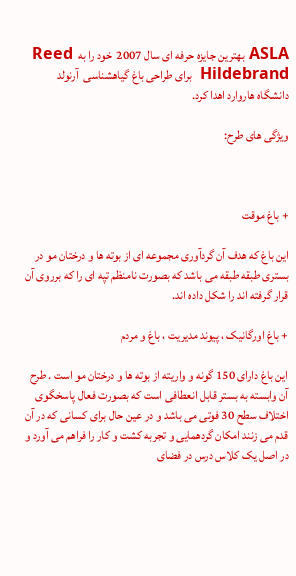ASLA بهترین جایزه حرفه ای سال 2007  خود را به  Reed Hildebrand  برای طراحی باغ گیاهشناسی  آرنولد دانشگاه هاروارد اهدا کرد.

ویژگی های طرح:



+ باغ موقت

این باغ که هدف آن گردآوری مجموعه ای از بوته ها و درختان مو در بستری طبقه طبقه می باشد که بصورت نامنظم تپه ای را که برروی آن قرار گرفته اند را شکل داده اند.

+ باغ اورگانیک ، پیوند مدیریت ، باغ و مردم

این باغ دارای 150 گونه و واریته از بوته ها و درختان مو است . طرح آن وابسته به بستر قابل انعطافی است که بصورت فعال پاسخگوی اختلاف سطح 30 فوتی می باشد و در عین حال برای کسانی که در آن قدم می زنند امکان گردهمایی و تجربه کشت و کار را فراهم می آورد و در اصل یک کلاس درس در فضای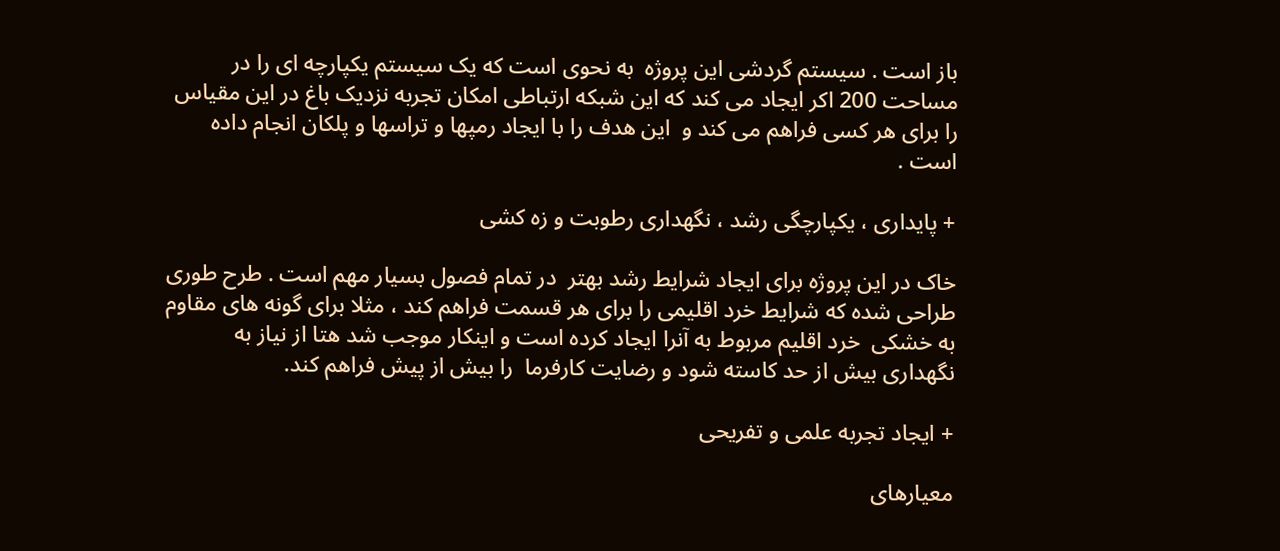باز است . سیستم گردشی این پروژه  به نحوی است که یک سیستم یکپارچه ای را در مساحت 200 اکر ایجاد می کند که این شبکه ارتباطی امکان تجربه نزدیک باغ در این مقیاس را برای هر کسی فراهم می کند و  این هدف را با ایجاد رمپها و تراسها و پلکان انجام داده است .

+ پایداری ، یکپارچگی رشد ، نگهداری رطوبت و زه کشی

خاک در این پروژه برای ایجاد شرایط رشد بهتر  در تمام فصول بسیار مهم است . طرح طوری طراحی شده که شرایط خرد اقلیمی را برای هر قسمت فراهم کند ، مثلا برای گونه های مقاوم به خشکی  خرد اقلیم مربوط به آنرا ایجاد کرده است و اینکار موجب شد هتا از نیاز به نگهداری بیش از حد کاسته شود و رضایت کارفرما  را بیش از پیش فراهم کند.

+ ایجاد تجربه علمی و تفریحی

معیارهای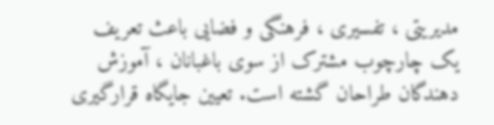مدیریتی ، تفسیری ، فرهنگی و فضایی باعث تعریف یک چارچوب مشترک از سوی باغبانان ، آموزش دهندگان طراحان گشته است. تعیین جایگاه قرارگیری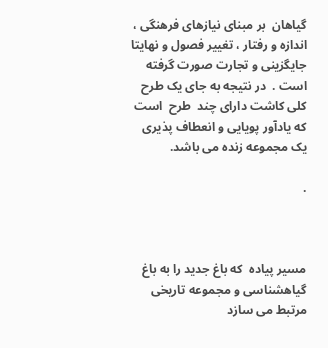گیاهان  بر مبنای نیازهای فرهنگی ، اندازه و رفتار ، تغییر فصول و نهایتا جایگزینی و تجارت صورت گرفته است .  در نتیجه به جای یک طرح کلی کاشت دارای چند  طرح  است که یادآور پویایی و انعطاف پذیری یک مجموعه زنده می باشد.

.



مسیر پیاده  که باغ جدید را به باغ گیاهشناسی و مجموعه تاریخی مرتبط می سازد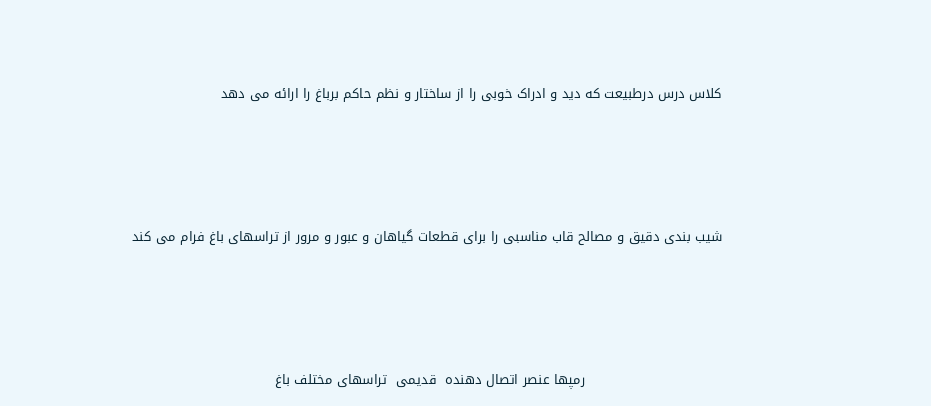کلاس درس درطبیعت که دید و ادراک خوبی را از ساختار و نظم حاکم برباغ را ارائه می دهد





شیب بندی دقیق و مصالح قاب مناسبی را برای قطعات گیاهان و عبور و مرور از تراسهای باغ فرام می کند





                               رمپها عنصر اتصال دهنده  قدیمی  تراسهای مختلف باغ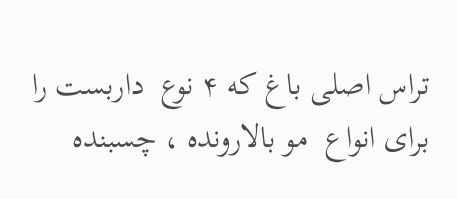تراس اصلی باغ که ۴ نوع  داربست را برای انواع  مو بالارونده ، چسبنده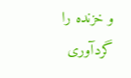و خزنده را گردآوری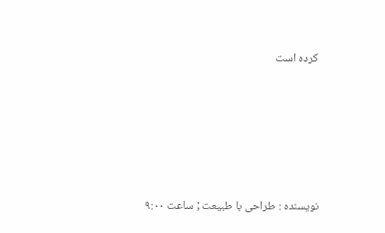کرده است






نویسنده : طراحی با طبیعت ; ساعت ٩:٠٠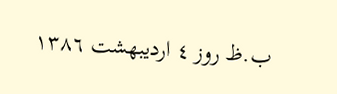ب.ظ روز ٤ اردیبهشت ۱۳۸٦